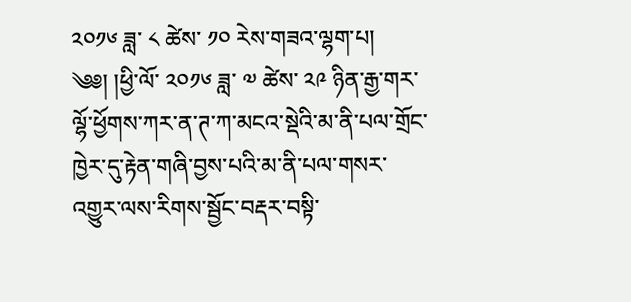༢༠༡༦ ཟླ་ ༨ ཚེས་ ༡༠ རེས་གཟའ་ལྷག་པ།
༄༅། །ཕྱི་ལོ་ ༢༠༡༦ ཟླ་ ༧ ཚེས་ ༢༩ ཉིན་རྒྱ་གར་ལྷོ་ཕྱོགས་ཀར་ན་ཊ་ཀ་མངའ་སྡེའི་མ་ནི་པལ་གྲོང་ཁྱེར་དུ་རྟེན་གཞི་བྱས་པའི་མ་ནི་པལ་གསར་འགྱུར་ལས་རིགས་སྦྱོང་བརྡར་བསྟི་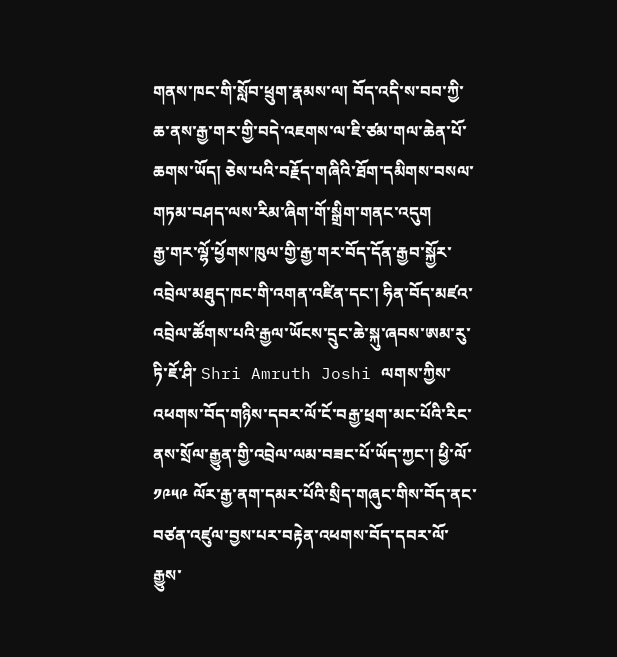གནས་ཁང་གི་སློབ་ཕྲུག་རྣམས་ལ། བོད་འདི་ས་བབ་ཀྱི་ཆ་ནས་རྒྱ་གར་གྱི་བདེ་འཇགས་ལ་ཇི་ཙམ་གལ་ཆེན་པོ་ཆགས་ཡོད། ཅེས་པའི་བརྗོད་གཞིའི་ཐོག་དམིགས་བསལ་གཏམ་བཤད་ལས་རིམ་ཞིག་གོ་སྒྲིག་གནང་འདུག
རྒྱ་གར་ལྷོ་ཕྱོགས་ཁུལ་གྱི་རྒྱ་གར་བོད་དོན་རྒྱབ་སྐྱོར་འབྲེལ་མཐུད་ཁང་གི་འགན་འཛིན་དང་། ཧིན་བོད་མཛའ་འབྲེལ་ཚོགས་པའི་རྒྱལ་ཡོངས་དྲུང་ཆེ་སྐུ་ཞབས་ཨམ་རུ་ཏི་ཇོ་ཤི་ Shri Amruth Joshi ལགས་ཀྱིས་འཕགས་བོད་གཉིས་དབར་ལོ་ངོ་བརྒྱ་ཕྲག་མང་པོའི་རིང་ནས་སྲོལ་རྒྱུན་གྱི་འབྲེལ་ལམ་བཟང་པོ་ཡོད་ཀྱང་། ཕྱི་ལོ་ ༡༩༥༩ ལོར་རྒྱ་ནག་དམར་པོའི་སྲིད་གཞུང་གིས་བོད་ནང་བཙན་འཛུལ་བྱས་པར་བརྟེན་འཕགས་བོད་དབར་ལོ་རྒྱུས་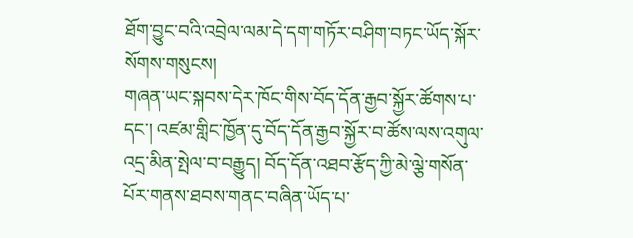ཐོག་བྱུང་བའི་འབྲེལ་ལམ་དེ་དག་གཏོར་བཤིག་བཏང་ཡོད་སྐོར་སོགས་གསུངས།
གཞན་ཡང་སྐབས་དེར་ཁོང་གིས་བོད་དོན་རྒྱབ་སྐྱོར་ཚོགས་པ་དང་། འཛམ་གླིང་ཁྱོན་དུ་བོད་དོན་རྒྱབ་སྐྱོར་བ་ཚོས་ལས་འགུལ་འདྲ་མིན་སྤེལ་བ་བརྒྱུད། བོད་དོན་འཐབ་རྩོད་ཀྱི་མེ་ལྕེ་གསོན་པོར་གནས་ཐབས་གནང་བཞིན་ཡོད་པ་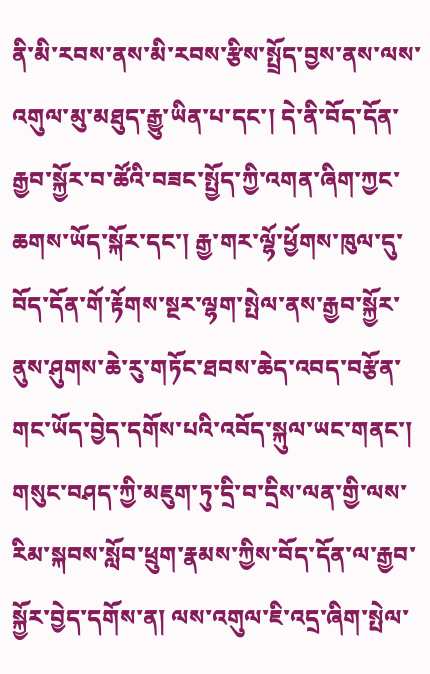ནི་མི་རབས་ནས་མི་རབས་རྩིས་སྤྲོད་བྱས་ནས་ལས་འགུལ་མུ་མཐུད་རྒྱུ་ཡིན་པ་དང་། དེ་ནི་བོད་དོན་རྒྱབ་སྐྱོར་བ་ཚོའི་བཟང་སྤྱོད་ཀྱི་འགན་ཞིག་ཀྱང་ཆགས་ཡོད་སྐོར་དང་། རྒྱ་གར་ལྷོ་ཕྱོགས་ཁུལ་དུ་བོད་དོན་གོ་རྟོགས་སྔར་ལྷག་སྤེལ་ནས་རྒྱབ་སྐྱོར་ནུས་ཤུགས་ཆེ་རུ་གཏོང་ཐབས་ཆེད་འབད་བརྩོན་གང་ཡོད་བྱེད་དགོས་པའི་འབོད་སྐུལ་ཡང་གནང་།
གསུང་བཤད་ཀྱི་མཇུག་ཏུ་དྲི་བ་དྲིས་ལན་གྱི་ལས་རིམ་སྐབས་སློབ་ཕྲུག་རྣམས་ཀྱིས་བོད་དོན་ལ་རྒྱབ་སྐྱོར་བྱེད་དགོས་ན། ལས་འགུལ་ཇི་འདྲ་ཞིག་སྤེལ་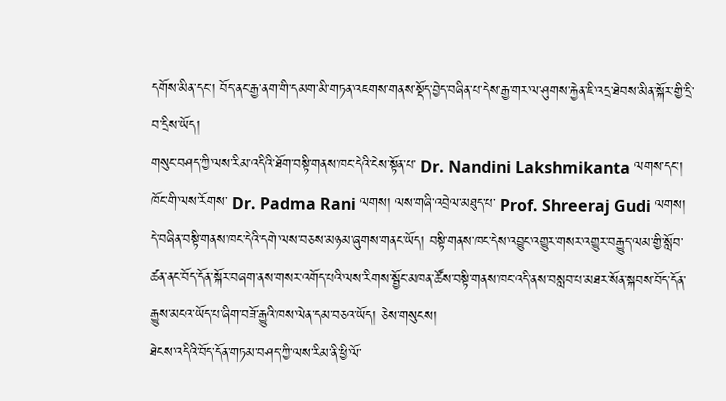དགོས་མིན་དང་། བོད་ནང་རྒྱ་ནག་གི་དམག་མི་གཏན་འཇགས་གནས་སྡོད་བྱེད་བཞིན་པ་དེས་རྒྱ་གར་ལ་ཤུགས་རྐྱེན་ཇི་འདྲ་ཐེབས་མིན་སྐོར་གྱི་དྲི་བ་དྲིས་ཡོད།
གསུང་བཤད་ཀྱི་ལས་རིམ་འདིའི་ཐོག་བསྟི་གནས་ཁང་དེའི་ངེས་སྟོན་པ་ Dr. Nandini Lakshmikanta ལགས་དང་། ཁོང་གི་ལས་རོགས་ Dr. Padma Rani ལགས། ལས་གཞི་འབྲེལ་མཐུད་པ་ Prof. Shreeraj Gudi ལགས། དེ་བཞིན་བསྟི་གནས་ཁང་དེའི་དགེ་ལས་བཅས་མཉམ་ཞུགས་གནང་ཡོད། བསྟི་གནས་ཁང་དེས་འབྱུང་འགྱུར་གསར་འགྱུར་བརྒྱུད་ལམ་གྱི་སློབ་ཚན་ནང་བོད་དོན་སྐོར་བཞག་ནས་གསར་འགོད་པའི་ལས་རིགས་སྦྱོང་མཁན་ཚོས་བསྟི་གནས་ཁང་འདི་ནས་བསླབ་པ་མཐར་སོན་སྐབས་བོད་དོན་རྒྱུས་མངའ་ཡོད་པ་ཞིག་བཟོ་རྒྱུའི་ཁས་ལེན་དམ་བཅའ་ཡོད། ཅེས་གསུངས།
ཐེངས་འདིའི་བོད་དོན་གཏམ་བཤད་ཀྱི་ལས་རིམ་ནི་ཕྱི་ལོ་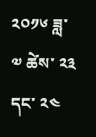༢༠༡༦ ཟླ་ ༧ ཚེས་ ༢༣ དང་ ༢༤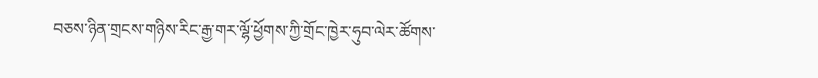བཅས་ཉིན་གྲངས་གཉིས་རིང་རྒྱ་གར་ལྷོ་ཕྱོགས་ཀྱི་གྲོང་ཁྱེར་ཧུབ་ལེར་ཚོགས་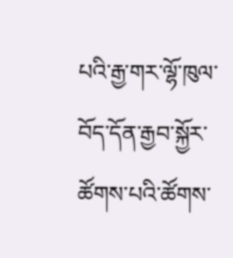པའི་རྒྱ་གར་ལྷོ་ཁུལ་བོད་དོན་རྒྱབ་སྐྱོར་ཚོགས་པའི་ཚོགས་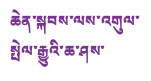ཆེན་སྐབས་ལས་འགུལ་སྤེལ་རྒྱུའི་ཆ་ཤས་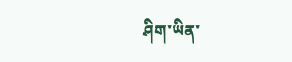ཤིག་ཡིན་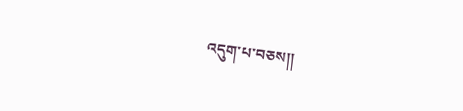འདུག་པ་བཅས།།